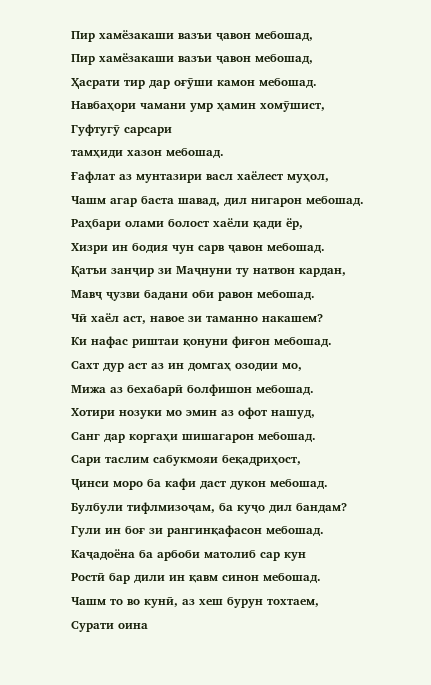Пир хамёзакаши вазъи ҷавон мебошад,
Пир хамёзакаши вазъи ҷавон мебошад,
Ҳасрати тир дар оғӯши камон мебошад.
Навбаҳори чамани умр ҳамин хомӯшист,
Гуфтугӯ сарсари
тамҳиди хазон мебошад.
Ғафлат аз мунтазири васл хаёлест муҳол,
Чашм агар баста шавад, дил нигарон мебошад.
Раҳбари олами болост хаёли қади ёр,
Хизри ин бодия чун сарв ҷавон мебошад.
Қатъи занҷир зи Маҷнуни ту натвон кардан,
Мавҷ ҷузви бадани оби равон мебошад.
Чӣ хаёл аст, навое зи таманно накашем?
Ки нафас риштаи қонуни фиғон мебошад.
Сахт дур аст аз ин домгаҳ озодии мо,
Мижа аз бехабарӣ болфишон мебошад.
Хотири нозуки мо эмин аз офот нашуд,
Санг дар коргаҳи шишагарон мебошад.
Сари таслим сабукмояи беқадриҳост,
Ҷинси моро ба кафи даст дукон мебошад.
Булбули тифлмизоҷам, ба куҷо дил бандам?
Гули ин боғ зи рангинқафасон мебошад.
Каҷадоёна ба арбоби матолиб сар кун
Ростӣ бар дили ин қавм синон мебошад.
Чашм то во кунӣ, аз хеш бурун тохтаем,
Сурати оина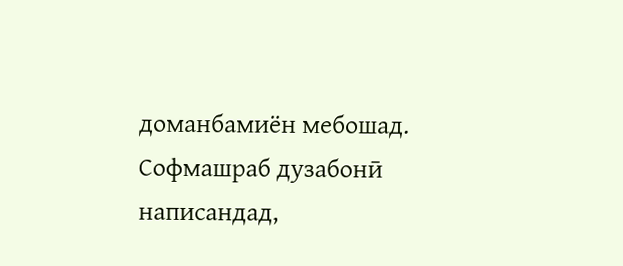доманбамиён мебошад.
Софмашраб дузабонӣ написандад,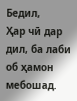Бедил,
Ҳар чӣ дар дил, ба лаби об ҳамон мебошад.